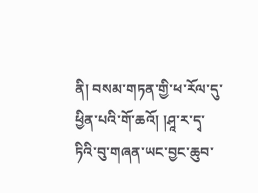ནི། བསམ་གཏན་གྱི་ཕ་རོལ་དུ་ཕྱིན་པའི་གོ་ཆའོ། །ཤཱ་ར་དྭ་ཏིའི་བུ་གཞན་ཡང་བྱང་ཆུབ་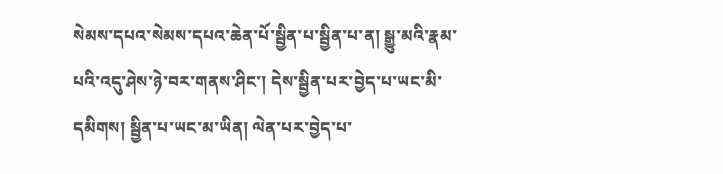སེམས་དཔའ་སེམས་དཔའ་ཆེན་པོ་སྦྱིན་པ་སྦྱིན་པ་ན། སྒྱུ་མའི་རྣམ་པའི་འདུ་ཤེས་ཉེ་བར་གནས་ཤིང་། དེས་སྦྱིན་པར་བྱེད་པ་ཡང་མི་དམིགས། སྦྱིན་པ་ཡང་མ་ཡིན། ལེན་པར་བྱེད་པ་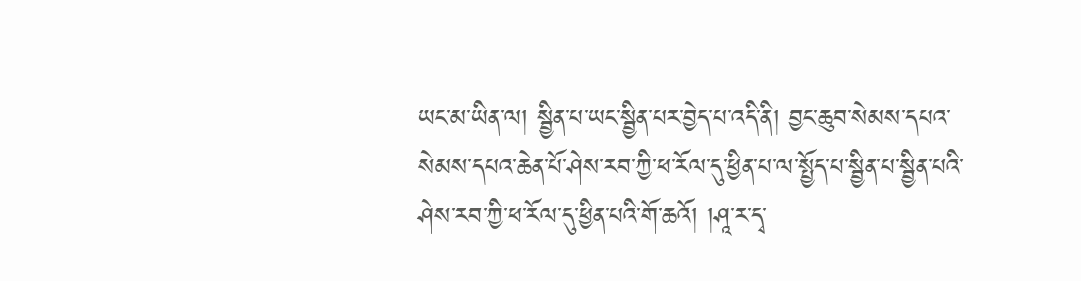ཡང་མ་ཡིན་ལ། སྦྱིན་པ་ཡང་སྦྱིན་པར་བྱེད་པ་འདི་ནི། བྱང་ཆུབ་སེམས་དཔའ་སེམས་དཔའ་ཆེན་པོ་ཤེས་རབ་ཀྱི་ཕ་རོལ་དུ་ཕྱིན་པ་ལ་སྤྱོད་པ་སྦྱིན་པ་སྦྱིན་པའི་ཤེས་རབ་ཀྱི་ཕ་རོལ་དུ་ཕྱིན་པའི་གོ་ཆའོ། །ཤཱ་ར་དྭ་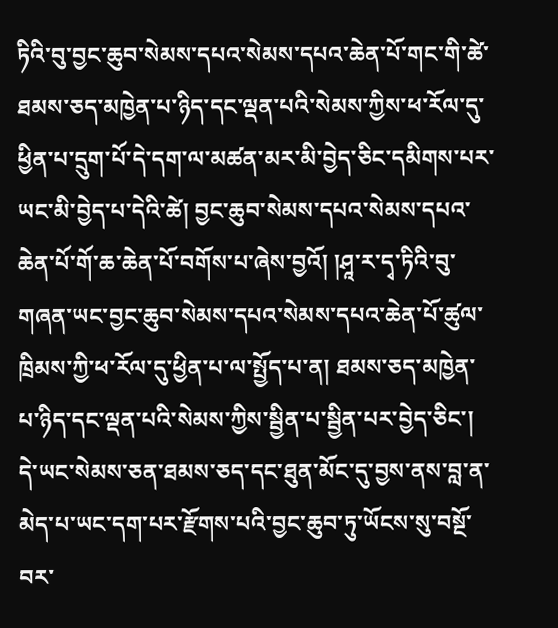ཏིའི་བུ་བྱང་ཆུབ་སེམས་དཔའ་སེམས་དཔའ་ཆེན་པོ་གང་གི་ཚེ་ཐམས་ཅད་མཁྱེན་པ་ཉིད་དང་ལྡན་པའི་སེམས་ཀྱིས་ཕ་རོལ་དུ་ཕྱིན་པ་དྲུག་པོ་དེ་དག་ལ་མཚན་མར་མི་བྱེད་ཅིང་དམིགས་པར་ཡང་མི་བྱེད་པ་དེའི་ཚེ། བྱང་ཆུབ་སེམས་དཔའ་སེམས་དཔའ་ཆེན་པོ་གོ་ཆ་ཆེན་པོ་བགོས་པ་ཞེས་བྱའོ། །ཤཱ་ར་དྭ་ཏིའི་བུ་གཞན་ཡང་བྱང་ཆུབ་སེམས་དཔའ་སེམས་དཔའ་ཆེན་པོ་ཚུལ་ཁྲིམས་ཀྱི་ཕ་རོལ་དུ་ཕྱིན་པ་ལ་སྤྱོད་པ་ན། ཐམས་ཅད་མཁྱེན་པ་ཉིད་དང་ལྡན་པའི་སེམས་ཀྱིས་སྦྱིན་པ་སྦྱིན་པར་བྱེད་ཅིང་། དེ་ཡང་སེམས་ཅན་ཐམས་ཅད་དང་ཐུན་མོང་དུ་བྱས་ནས་བླ་ན་མེད་པ་ཡང་དག་པར་རྫོགས་པའི་བྱང་ཆུབ་ཏུ་ཡོངས་སུ་བསྔོ་བར་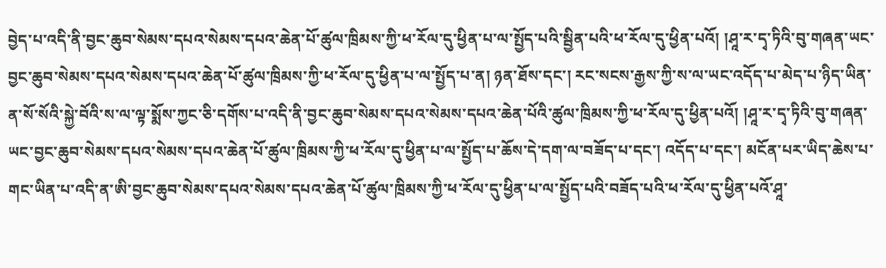བྱེད་པ་འདི་ནི་བྱང་ཆུབ་སེམས་དཔའ་སེམས་དཔའ་ཆེན་པོ་ཚུལ་ཁྲིམས་ཀྱི་ཕ་རོལ་དུ་ཕྱིན་པ་ལ་སྤྱོད་པའི་སྦྱིན་པའི་ཕ་རོལ་དུ་ཕྱིན་པའོ། །ཤཱ་ར་དྭ་ཏིའི་བུ་གཞན་ཡང་བྱང་ཆུབ་སེམས་དཔའ་སེམས་དཔའ་ཆེན་པོ་ཚུལ་ཁྲིམས་ཀྱི་ཕ་རོལ་དུ་ཕྱིན་པ་ལ་སྤྱོད་པ་ན། ཉན་ཐོས་དང་། རང་སངས་རྒྱས་ཀྱི་ས་ལ་ཡང་འདོད་པ་མེད་པ་ཉིད་ཡིན་ན་སོ་སོའི་སྐྱེ་བོའི་ས་ལ་ལྟ་སྨོས་ཀྱང་ཅི་དགོས་པ་འདི་ནི་བྱང་ཆུབ་སེམས་དཔའ་སེམས་དཔའ་ཆེན་པོའི་ཚུལ་ཁྲིམས་ཀྱི་ཕ་རོལ་དུ་ཕྱིན་པའོ། །ཤཱ་ར་དྭ་ཏིའི་བུ་གཞན་ཡང་བྱང་ཆུབ་སེམས་དཔའ་སེམས་དཔའ་ཆེན་པོ་ཚུལ་ཁྲིམས་ཀྱི་ཕ་རོལ་དུ་ཕྱིན་པ་ལ་སྤྱོད་པ་ཆོས་དེ་དག་ལ་བཟོད་པ་དང་། འདོད་པ་དང་། མངོན་པར་ཡིད་ཆེས་པ་གང་ཡིན་པ་འདི་ན་ཨི་བྱང་ཆུབ་སེམས་དཔའ་སེམས་དཔའ་ཆེན་པོ་ཚུལ་ཁྲིམས་ཀྱི་ཕ་རོལ་དུ་ཕྱིན་པ་ལ་སྤྱོད་པའི་བཟོད་པའི་ཕ་རོལ་དུ་ཕྱིན་པའོ་ཤཱ་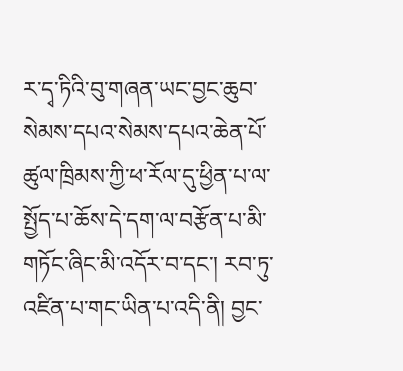ར་དྭ་ཏིའི་བུ་གཞན་ཡང་བྱང་ཆུབ་སེམས་དཔའ་སེམས་དཔའ་ཆེན་པོ་ཚུལ་ཁྲིམས་ཀྱི་ཕ་རོལ་དུ་ཕྱིན་པ་ལ་སྤྱོད་པ་ཆོས་དེ་དག་ལ་བརྩོན་པ་མི་གཏོང་ཞིང་མི་འདོར་བ་དང་། རབ་ཏུ་འཛིན་པ་གང་ཡིན་པ་འདི་ནི། བྱང་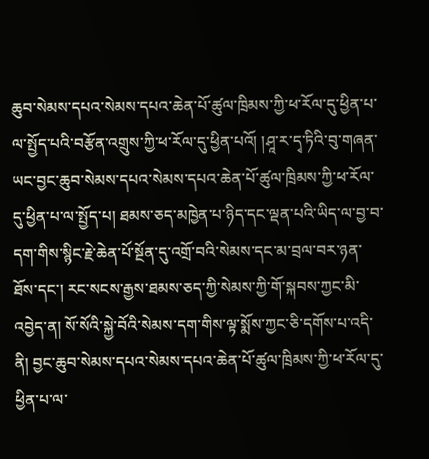ཆུབ་སེམས་དཔའ་སེམས་དཔའ་ཆེན་པོ་ཚུལ་ཁྲིམས་ཀྱི་ཕ་རོལ་དུ་ཕྱིན་པ་ལ་སྤྱོད་པའི་བརྩོན་འགྲུས་ཀྱི་ཕ་རོལ་དུ་ཕྱིན་པའོ། །ཤཱ་ར་དྭ་ཏིའི་བུ་གཞན་ཡང་བྱང་ཆུབ་སེམས་དཔའ་སེམས་དཔའ་ཆེན་པོ་ཚུལ་ཁྲིམས་ཀྱི་ཕ་རོལ་དུ་ཕྱིན་པ་ལ་སྤྱོད་པ། ཐམས་ཅད་མཁྱེན་པ་ཉིད་དང་ལྡན་པའི་ཡིད་ལ་བྱ་བ་དག་གིས་སྙིང་རྗེ་ཆེན་པོ་སྔོན་དུ་འགྲོ་བའི་སེམས་དང་མ་བྲལ་བར་ཉན་ཐོས་དང་། རང་སངས་རྒྱས་ཐམས་ཅད་ཀྱི་སེམས་ཀྱི་གོ་སྐབས་ཀྱང་མི་འབྱེད་ན། སོ་སོའི་སྐྱེ་བོའི་སེམས་དག་གིས་ལྟ་སྨོས་ཀྱང་ཅི་དགོས་པ་འདི་ནི། བྱང་ཆུབ་སེམས་དཔའ་སེམས་དཔའ་ཆེན་པོ་ཚུལ་ཁྲིམས་ཀྱི་ཕ་རོལ་དུ་ཕྱིན་པ་ལ་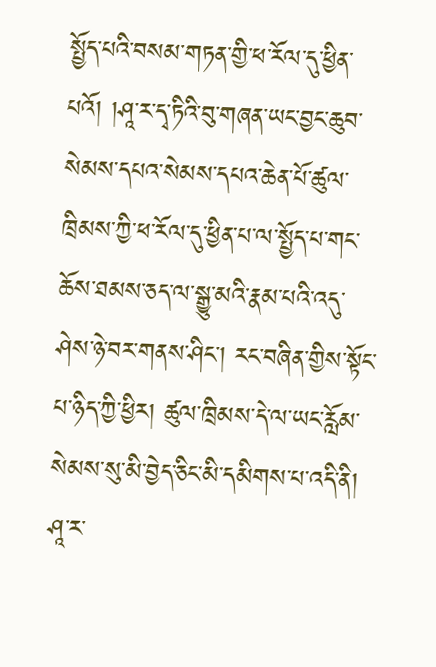སྤྱོད་པའི་བསམ་གཏན་གྱི་ཕ་རོལ་དུ་ཕྱིན་པའོ། །ཤཱ་ར་དྭ་ཏིའི་བུ་གཞན་ཡང་བྱང་ཆུབ་སེམས་དཔའ་སེམས་དཔའ་ཆེན་པོ་ཚུལ་ཁྲིམས་ཀྱི་ཕ་རོལ་དུ་ཕྱིན་པ་ལ་སྤྱོད་པ་གང་ཆོས་ཐམས་ཅད་ལ་སྒྱུ་མའི་རྣམ་པའི་འདུ་ཤེས་ཉེ་བར་གནས་ཤིང་། རང་བཞིན་གྱིས་སྟོང་པ་ཉིད་ཀྱི་ཕྱིར། ཚུལ་ཁྲིམས་དེ་ལ་ཡང་རློམ་སེམས་སུ་མི་བྱེད་ཅིང་མི་དམིགས་པ་འདི་ནི། ཤཱ་ར་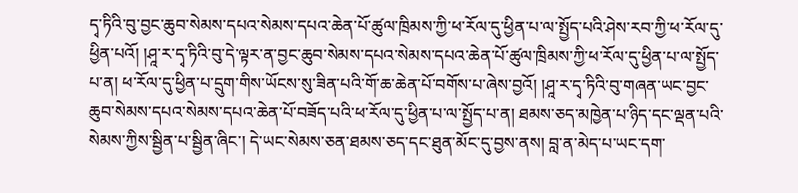དྭ་ཏིའི་བུ་བྱང་ཆུབ་སེམས་དཔའ་སེམས་དཔའ་ཆེན་པོ་ཚུལ་ཁྲིམས་ཀྱི་ཕ་རོལ་དུ་ཕྱིན་པ་ལ་སྤྱོད་པའི་ཤེས་རབ་ཀྱི་ཕ་རོལ་དུ་ཕྱིན་པའོ། །ཤཱ་ར་དྭ་ཏིའི་བུ་དེ་ལྟར་ན་བྱང་ཆུབ་སེམས་དཔའ་སེམས་དཔའ་ཆེན་པོ་ཚུལ་ཁྲིམས་ཀྱི་ཕ་རོལ་དུ་ཕྱིན་པ་ལ་སྤྱོད་པ་ན། ཕ་རོལ་དུ་ཕྱིན་པ་དྲུག་གིས་ཡོངས་སུ་ཟིན་པའི་གོ་ཆ་ཆེན་པོ་བགོས་པ་ཞེས་བྱའོ། །ཤཱ་ར་དྭ་ཏིའི་བུ་གཞན་ཡང་བྱང་ཆུབ་སེམས་དཔའ་སེམས་དཔའ་ཆེན་པོ་བཟོད་པའི་ཕ་རོལ་དུ་ཕྱིན་པ་ལ་སྤྱོད་པ་ན། ཐམས་ཅད་མཁྱེན་པ་ཉིད་དང་ལྡན་པའི་སེམས་ཀྱིས་སྦྱིན་པ་སྦྱིན་ཞིང་། དེ་ཡང་སེམས་ཅན་ཐམས་ཅད་དང་ཐུན་མོང་དུ་བྱས་ནས། བླ་ན་མེད་པ་ཡང་དག་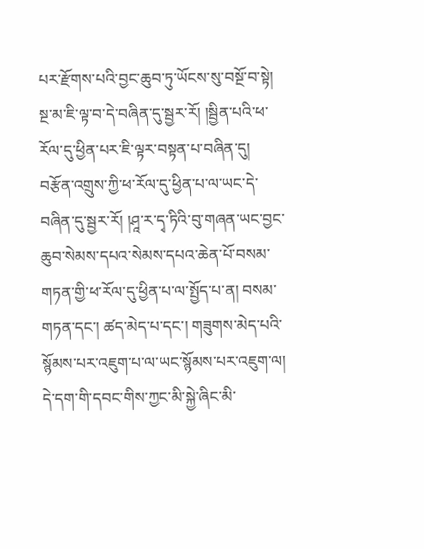པར་རྫོགས་པའི་བྱང་ཆུབ་ཏུ་ཡོངས་སུ་བསྔོ་བ་སྟེ། སྔ་མ་ཇི་ལྟ་བ་དེ་བཞིན་དུ་སྦྱར་རོ། །སྦྱིན་པའི་ཕ་རོལ་དུ་ཕྱིན་པར་ཇི་ལྟར་བསྟན་པ་བཞིན་དུ། བརྩོན་འགྲུས་ཀྱི་ཕ་རོལ་དུ་ཕྱིན་པ་ལ་ཡང་དེ་བཞིན་དུ་སྦྱར་རོ། །ཤཱ་ར་དྭ་ཏིའི་བུ་གཞན་ཡང་བྱང་ཆུབ་སེམས་དཔའ་སེམས་དཔའ་ཆེན་པོ་བསམ་གཏན་གྱི་ཕ་རོལ་དུ་ཕྱིན་པ་ལ་སྤྱོད་པ་ན། བསམ་གཏན་དང་། ཚད་མེད་པ་དང་། གཟུགས་མེད་པའི་སྙོམས་པར་འཇུག་པ་ལ་ཡང་སྙོམས་པར་འཇུག་ལ། དེ་དག་གི་དབང་གིས་ཀྱང་མི་སྐྱེ་ཞིང་མི་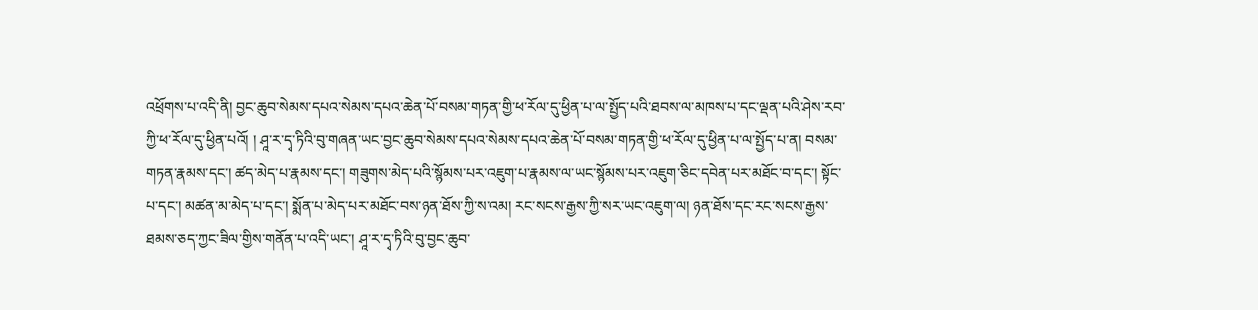འཕྲོགས་པ་འདི་ནི། བྱང་ཆུབ་སེམས་དཔའ་སེམས་དཔའ་ཆེན་པོ་བསམ་གཏན་གྱི་ཕ་རོལ་དུ་ཕྱིན་པ་ལ་སྤྱོད་པའི་ཐབས་ལ་མཁས་པ་དང་ལྡན་པའི་ཤེས་རབ་ཀྱི་ཕ་རོལ་དུ་ཕྱིན་པའོ། ། ཤཱ་ར་དྭ་ཏིའི་བུ་གཞན་ཡང་བྱང་ཆུབ་སེམས་དཔའ་སེམས་དཔའ་ཆེན་པོ་བསམ་གཏན་གྱི་ཕ་རོལ་དུ་ཕྱིན་པ་ལ་སྤྱོད་པ་ན། བསམ་གཏན་རྣམས་དང་། ཚད་མེད་པ་རྣམས་དང་། གཟུགས་མེད་པའི་སྙོམས་པར་འཇུག་པ་རྣམས་ལ་ཡང་སྙོམས་པར་འཇུག་ཅིང་དབེན་པར་མཐོང་བ་དང་། སྟོང་པ་དང་། མཚན་མ་མེད་པ་དང་། སྨོན་པ་མེད་པར་མཐོང་བས་ཉན་ཐོས་ཀྱི་ས་འམ། རང་སངས་རྒྱས་ཀྱི་སར་ཡང་འཇུག་ལ། ཉན་ཐོས་དང་རང་སངས་རྒྱས་ཐམས་ཅད་ཀྱང་ཟིལ་གྱིས་གནོན་པ་འདི་ཡང་། ཤཱ་ར་དྭ་ཏིའི་བུ་བྱང་ཆུབ་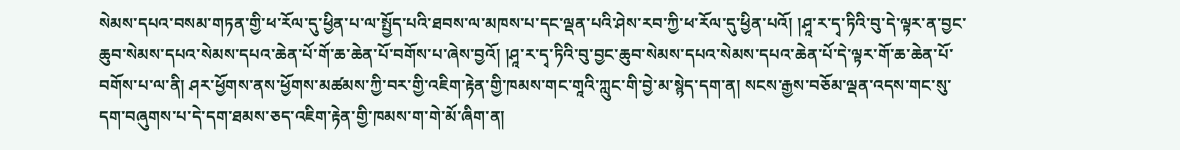སེམས་དཔའ་བསམ་གཏན་གྱི་ཕ་རོལ་དུ་ཕྱིན་པ་ལ་སྤྱོད་པའི་ཐབས་ལ་མཁས་པ་དང་ལྡན་པའི་ཤེས་རབ་ཀྱི་ཕ་རོལ་དུ་ཕྱིན་པའོ། །ཤཱ་ར་དྭ་ཏིའི་བུ་དེ་ལྟར་ན་བྱང་ཆུབ་སེམས་དཔའ་སེམས་དཔའ་ཆེན་པོ་གོ་ཆ་ཆེན་པོ་བགོས་པ་ཞེས་བྱའོ། །ཤཱ་ར་དྭ་ཏིའི་བུ་བྱང་ཆུབ་སེམས་དཔའ་སེམས་དཔའ་ཆེན་པོ་དེ་ལྟར་གོ་ཆ་ཆེན་པོ་བགོས་པ་ལ་ནི། ཤར་ཕྱོགས་ནས་ཕྱོགས་མཚམས་ཀྱི་བར་གྱི་འཇིག་རྟེན་གྱི་ཁམས་གང་གཱའི་ཀླུང་གི་བྱེ་མ་སྙེད་དག་ན། སངས་རྒྱས་བཅོམ་ལྡན་འདས་གང་སུ་དག་བཞུགས་པ་དེ་དག་ཐམས་ཅད་འཇིག་རྟེན་གྱི་ཁམས་ག་གེ་མོ་ཞིག་ན།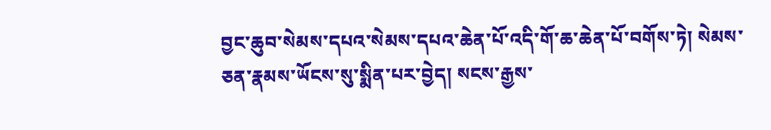བྱང་ཆུབ་སེམས་དཔའ་སེམས་དཔའ་ཆེན་པོ་འདི་གོ་ཆ་ཆེན་པོ་བགོས་ཏེ། སེམས་ཅན་རྣམས་ཡོངས་སུ་སྨིན་པར་བྱེད། སངས་རྒྱས་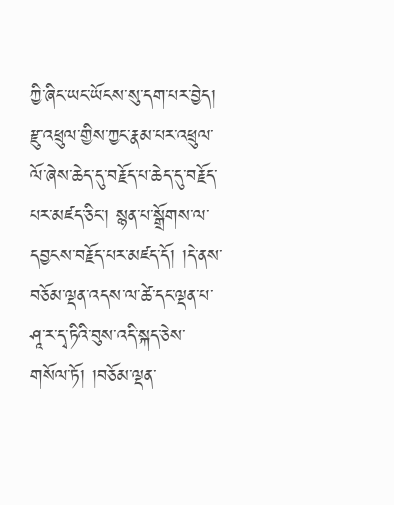ཀྱི་ཞིང་ཡང་ཡོངས་སུ་དག་པར་བྱེད། རྫུ་འཕྲུལ་གྱིས་ཀྱང་རྣམ་པར་འཕྲུལ་ལོ་ཞེས་ཆེད་དུ་བརྗོད་པ་ཆེད་དུ་བརྗོད་པར་མཛད་ཅིང་། སྙན་པ་སྒྲོགས་ལ་དབྱངས་བརྗོད་པར་མཛད་དོ། །དེ་ནས་བཅོམ་ལྡན་འདས་ལ་ཚེ་དང་ལྡན་པ་ཤཱ་ར་དྭ་ཏིའི་བུས་འདི་སྐད་ཅེས་གསོལ་ཏོ། །བཅོམ་ལྡན་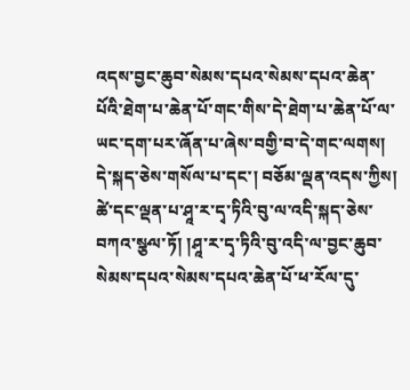འདས་བྱང་ཆུབ་སེམས་དཔའ་སེམས་དཔའ་ཆེན་པོའི་ཐེག་པ་ཆེན་པོ་གང་གིས་དེ་ཐེག་པ་ཆེན་པོ་ལ་ཡང་དག་པར་ཞོན་པ་ཞེས་བགྱི་བ་དེ་གང་ལགས། དེ་སྐད་ཅེས་གསོལ་པ་དང་། བཅོམ་ལྡན་འདས་ཀྱིས། ཚེ་དང་ལྡན་པ་ཤཱ་ར་དྭ་ཏིའི་བུ་ལ་འདི་སྐད་ཅེས་བཀའ་སྩལ་ཏོ། །ཤཱ་ར་དྭ་ཏིའི་བུ་འདི་ལ་བྱང་ཆུབ་སེམས་དཔའ་སེམས་དཔའ་ཆེན་པོ་ཕ་རོལ་དུ་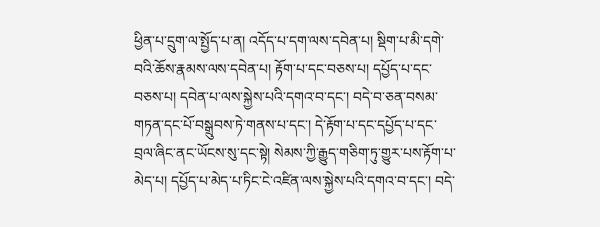ཕྱིན་པ་དྲུག་ལ་སྤྱོད་པ་ན། འདོད་པ་དག་ལས་དབེན་པ། སྡིག་པ་མི་དགེ་བའི་ཆོས་རྣམས་ལས་དབེན་པ། རྟོག་པ་དང་བཅས་པ། དཔྱོད་པ་དང་བཅས་པ། དབེན་པ་ལས་སྐྱེས་པའི་དགའ་བ་དང་། བདེ་བ་ཅན་བསམ་གཏན་དང་པོ་བསྒྲུབས་ཏེ་གནས་པ་དང་། དེ་རྟོག་པ་དང་དཔྱོད་པ་དང་བྲལ་ཞིང་ནང་ཡོངས་སུ་དང་སྟེ། སེམས་ཀྱི་རྒྱུད་གཅིག་ཏུ་གྱུར་པས་རྟོག་པ་མེད་པ། དཔྱོད་པ་མེད་པ་ཏིང་ངེ་འཛིན་ལས་སྐྱེས་པའི་དགའ་བ་དང་། བདེ་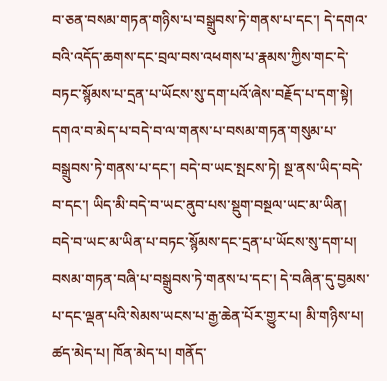བ་ཅན་བསམ་གཏན་གཉིས་པ་བསྒྲུབས་ཏེ་གནས་པ་དང་། དེ་དགའ་བའི་འདོད་ཆགས་དང་བྲལ་བས་འཕགས་པ་རྣམས་ཀྱིས་གང་དེ་བཏང་སྙོམས་པ་དྲན་པ་ཡོངས་སུ་དག་པའོ་ཞེས་བརྗོད་པ་དག་སྟེ། དགའ་བ་མེད་པ་བདེ་བ་ལ་གནས་པ་བསམ་གཏན་གསུམ་པ་བསྒྲུབས་ཏེ་གནས་པ་དང་། བདེ་བ་ཡང་སྤངས་ཏེ། སྔ་ནས་ཡིད་བདེ་བ་དང་། ཡིད་མི་བདེ་བ་ཡང་ནུབ་པས་སྡུག་བསྔལ་ཡང་མ་ཡིན། བདེ་བ་ཡང་མ་ཡིན་པ་བཏང་སྙོམས་དང་དྲན་པ་ཡོངས་སུ་དག་པ། བསམ་གཏན་བཞི་པ་བསྒྲུབས་ཏེ་གནས་པ་དང་། དེ་བཞིན་དུ་བྱམས་པ་དང་ལྡན་པའི་སེམས་ཡངས་པ་རྒྱ་ཆེན་པོར་གྱུར་པ། མི་གཉིས་པ། ཚད་མེད་པ། ཁོན་མེད་པ། གནོད་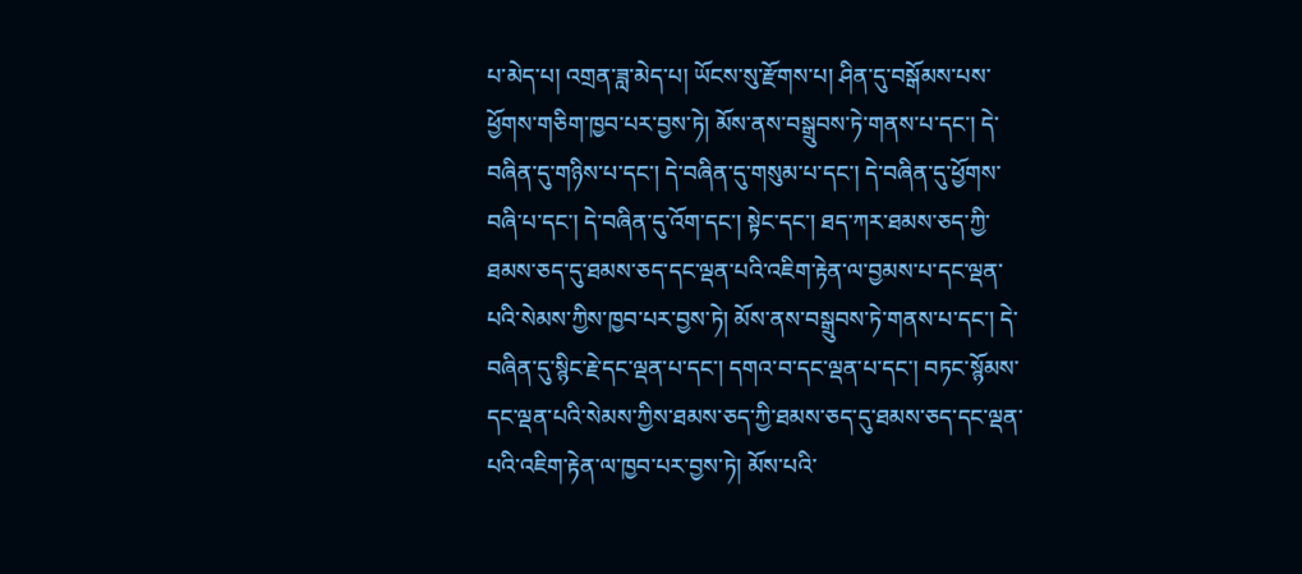པ་མེད་པ། འགྲན་ཟླ་མེད་པ། ཡོངས་སུ་རྫོགས་པ། ཤིན་དུ་བསྒོམས་པས་ཕྱོགས་གཅིག་ཁྱབ་པར་བྱས་ཏེ། མོས་ནས་བསྒྲུབས་ཏེ་གནས་པ་དང་། དེ་བཞིན་དུ་གཉིས་པ་དང་། དེ་བཞིན་དུ་གསུམ་པ་དང་། དེ་བཞིན་དུ་ཕྱོགས་བཞི་པ་དང་། དེ་བཞིན་དུ་འོག་དང་། སྟེང་དང་། ཐད་ཀར་ཐམས་ཅད་ཀྱི་ཐམས་ཅད་དུ་ཐམས་ཅད་དང་ལྡན་པའི་འཇིག་རྟེན་ལ་བྱམས་པ་དང་ལྡན་པའི་སེམས་ཀྱིས་ཁྱབ་པར་བྱས་ཏེ། མོས་ནས་བསྒྲུབས་ཏེ་གནས་པ་དང་། དེ་བཞིན་དུ་སྙིང་རྗེ་དང་ལྡན་པ་དང་། དགའ་བ་དང་ལྡན་པ་དང་། བཏང་སྙོམས་དང་ལྡན་པའི་སེམས་ཀྱིས་ཐམས་ཅད་ཀྱི་ཐམས་ཅད་དུ་ཐམས་ཅད་དང་ལྡན་པའི་འཇིག་རྟེན་ལ་ཁྱབ་པར་བྱས་ཏེ། མོས་པའི་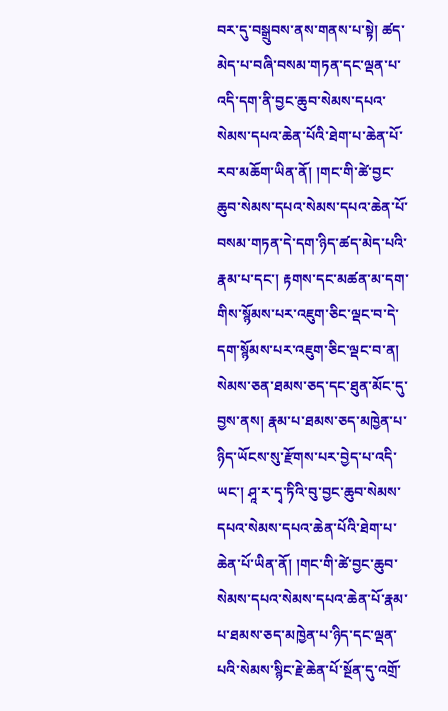བར་དུ་བསྒྲུབས་ནས་གནས་པ་སྟེ། ཚད་མེད་པ་བཞི་བསམ་གཏན་དང་ལྡན་པ་འདི་དག་ནི་བྱང་ཆུབ་སེམས་དཔའ་སེམས་དཔའ་ཆེན་པོའི་ཐེག་པ་ཆེན་པོ་རབ་མཆོག་ཡིན་ནོ། །གང་གི་ཚེ་བྱང་ཆུབ་སེམས་དཔའ་སེམས་དཔའ་ཆེན་པོ་བསམ་གཏན་དེ་དག་ཉིད་ཚད་མེད་པའི་རྣམ་པ་དང་། རྟགས་དང་མཚན་མ་དག་གིས་སྙོམས་པར་འཇུག་ཅིང་ལྡང་བ་དེ་དག་སྙོམས་པར་འཇུག་ཅིང་ལྡང་བ་ན། སེམས་ཅན་ཐམས་ཅད་དང་ཐུན་མོང་དུ་བྱས་ནས། རྣམ་པ་ཐམས་ཅད་མཁྱེན་པ་ཉིད་ཡོངས་སུ་རྫོགས་པར་བྱེད་པ་འདི་ཡང་། ཤཱ་ར་དྭ་ཏིའི་བུ་བྱང་ཆུབ་སེམས་དཔའ་སེམས་དཔའ་ཆེན་པོའི་ཐེག་པ་ཆེན་པོ་ཡིན་ནོ། །གང་གི་ཚེ་བྱང་ཆུབ་སེམས་དཔའ་སེམས་དཔའ་ཆེན་པོ་རྣམ་པ་ཐམས་ཅད་མཁྱེན་པ་ཉིད་དང་ལྡན་པའི་སེམས་སྙིང་རྗེ་ཆེན་པོ་སྔོན་དུ་འགྲོ་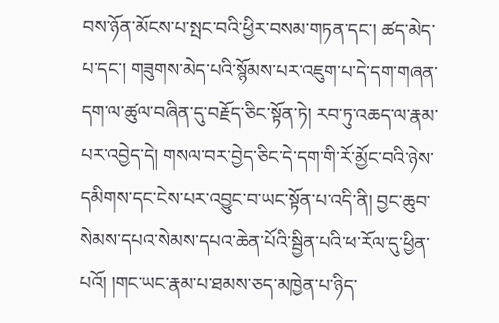བས་ཉོན་མོངས་པ་སྤང་བའི་ཕྱིར་བསམ་གཏན་དང་། ཚད་མེད་པ་དང་། གཟུགས་མེད་པའི་སྙོམས་པར་འཇུག་པ་དེ་དག་གཞན་དག་ལ་ཚུལ་བཞིན་དུ་བརྗོད་ཅིང་སྟོན་ཏེ། རབ་ཏུ་འཆད་ལ་རྣམ་པར་འབྱེད་དེ། གསལ་བར་བྱེད་ཅིང་དེ་དག་གི་རོ་མྱོང་བའི་ཉེས་དམིགས་དང་ངེས་པར་འབྱུང་བ་ཡང་སྟོན་པ་འདི་ནི། བྱང་ཆུབ་སེམས་དཔའ་སེམས་དཔའ་ཆེན་པོའི་སྦྱིན་པའི་ཕ་རོལ་དུ་ཕྱིན་པའོ། །གང་ཡང་རྣམ་པ་ཐམས་ཅད་མཁྱེན་པ་ཉིད་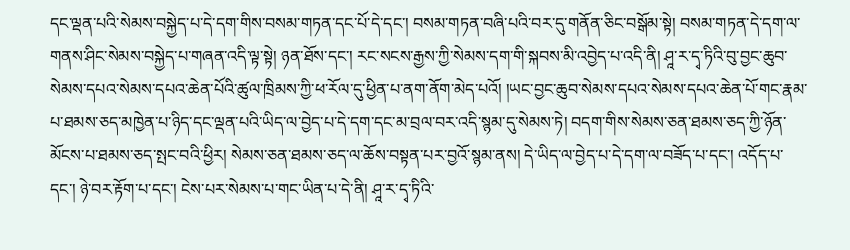དང་ལྡན་པའི་སེམས་བསྐྱེད་པ་དེ་དག་གིས་བསམ་གཏན་དང་པོ་དེ་དང་། བསམ་གཏན་བཞི་པའི་བར་དུ་གནོན་ཅིང་བསྒོམ་སྟེ། བསམ་གཏན་དེ་དག་ལ་གནས་ཤིང་སེམས་བསྐྱེད་པ་གཞན་འདི་ལྟ་སྟེ། ཉན་ཐོས་དང་། རང་སངས་རྒྱས་ཀྱི་སེམས་དག་གི་སྐབས་མི་འབྱེད་པ་འདི་ནི། ཤཱ་ར་དྭ་ཏིའི་བུ་བྱང་ཆུབ་སེམས་དཔའ་སེམས་དཔའ་ཆེན་པོའི་ཚུལ་ཁྲིམས་ཀྱི་ཕ་རོལ་དུ་ཕྱིན་པ་ནག་ནོག་མེད་པའོ། །ཡང་བྱང་ཆུབ་སེམས་དཔའ་སེམས་དཔའ་ཆེན་པོ་གང་རྣམ་པ་ཐམས་ཅད་མཁྱེན་པ་ཉིད་དང་ལྡན་པའི་ཡིད་ལ་བྱེད་པ་དེ་དག་དང་མ་བྲལ་བར་འདི་སྙམ་དུ་སེམས་ཏེ། བདག་གིས་སེམས་ཅན་ཐམས་ཅད་ཀྱི་ཉོན་མོངས་པ་ཐམས་ཅད་སྤང་བའི་ཕྱིར། སེམས་ཅན་ཐམས་ཅད་ལ་ཆོས་བསྟན་པར་བྱའོ་སྙམ་ནས། དེ་ཡིད་ལ་བྱེད་པ་དེ་དག་ལ་བཟོད་པ་དང་། འདོད་པ་དང་། ཉེ་བར་རྟོག་པ་དང་། ངེས་པར་སེམས་པ་གང་ཡིན་པ་དེ་ནི། ཤཱ་ར་དྭ་ཏིའི་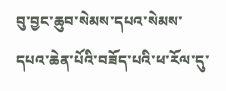བུ་བྱང་ཆུབ་སེམས་དཔའ་སེམས་དཔའ་ཆེན་པོའི་བཟོད་པའི་ཕ་རོལ་དུ་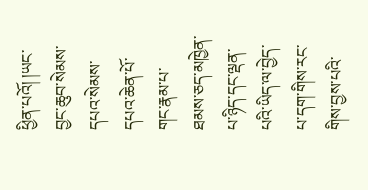ཕྱིན་པའོ། །ཡང་བྱང་ཆུབ་སེམས་དཔའ་སེམས་དཔའ་ཆེན་པོ་གང་རྣམ་པ་ཐམས་ཅད་མཁྱེན་པ་ཉིད་དང་ལྡན་པའི་ཡིད་ལ་བྱེད་པ་དག་གིས་རང་གིས་བྱས་པའི་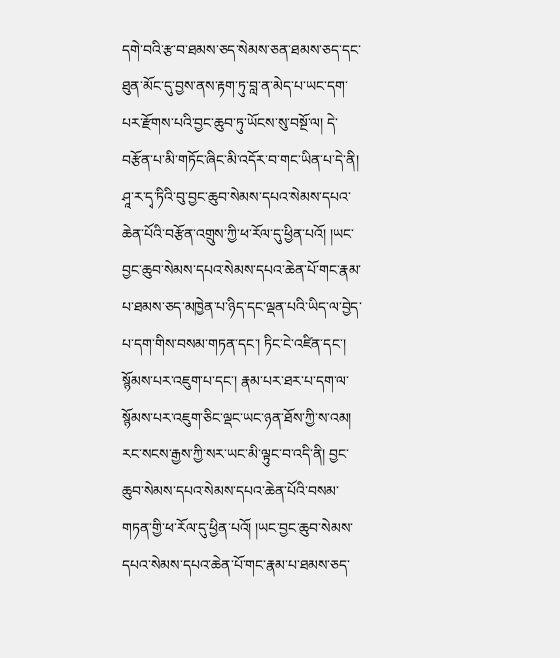དགེ་བའི་རྩ་བ་ཐམས་ཅད་སེམས་ཅན་ཐམས་ཅད་དང་ཐུན་མོང་དུ་བྱས་ནས་རྟག་ཏུ་བླ་ན་མེད་པ་ཡང་དག་པར་རྫོགས་པའི་བྱང་ཆུབ་ཏུ་ཡོངས་སུ་བསྔོ་ལ། དེ་བརྩོན་པ་མི་གཏོང་ཞིང་མི་འདོར་བ་གང་ཡིན་པ་དེ་ནི། ཤཱ་ར་དྭ་ཏིའི་བུ་བྱང་ཆུབ་སེམས་དཔའ་སེམས་དཔའ་ཆེན་པོའི་བརྩོན་འགྲུས་ཀྱི་ཕ་རོལ་དུ་ཕྱིན་པའོ། །ཡང་བྱང་ཆུབ་སེམས་དཔའ་སེམས་དཔའ་ཆེན་པོ་གང་རྣམ་པ་ཐམས་ཅད་མཁྱེན་པ་ཉིད་དང་ལྡན་པའི་ཡིད་ལ་བྱེད་པ་དག་གིས་བསམ་གཏན་དང་། ཏིང་ངེ་འཛིན་དང་། སྙོམས་པར་འཇུག་པ་དང་། རྣམ་པར་ཐར་པ་དག་ལ་སྙོམས་པར་འཇུག་ཅིང་ལྡང་ཡང་ཉན་ཐོས་ཀྱི་ས་འམ། རང་སངས་རྒྱས་ཀྱི་སར་ཡང་མི་ལྟུང་བ་འདི་ནི། བྱང་ཆུབ་སེམས་དཔའ་སེམས་དཔའ་ཆེན་པོའི་བསམ་གཏན་གྱི་ཕ་རོལ་དུ་ཕྱིན་པའོ། །ཡང་བྱང་ཆུབ་སེམས་དཔའ་སེམས་དཔའ་ཆེན་པོ་གང་རྣམ་པ་ཐམས་ཅད་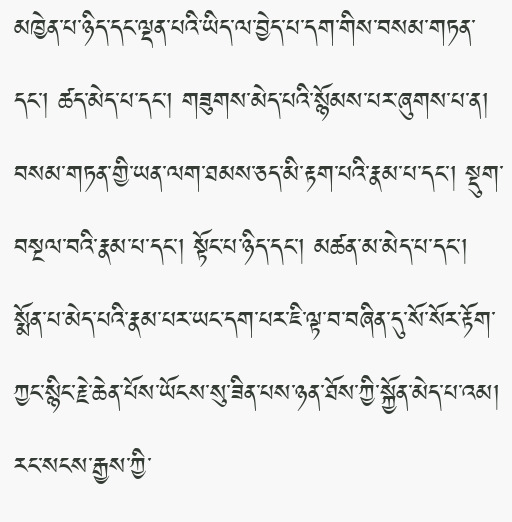མཁྱེན་པ་ཉིད་དང་ལྡན་པའི་ཡིད་ལ་བྱེད་པ་དག་གིས་བསམ་གཏན་དང་། ཚད་མེད་པ་དང་། གཟུགས་མེད་པའི་སྙོམས་པར་ཞུགས་པ་ན། བསམ་གཏན་གྱི་ཡན་ལག་ཐམས་ཅད་མི་རྟག་པའི་རྣམ་པ་དང་། སྡུག་བསྔལ་བའི་རྣམ་པ་དང་། སྟོང་པ་ཉིད་དང་། མཚན་མ་མེད་པ་དང་། སྨོན་པ་མེད་པའི་རྣམ་པར་ཡང་དག་པར་ཇི་ལྟ་བ་བཞིན་དུ་སོ་སོར་རྟོག་ཀྱང་སྙིང་རྗེ་ཆེན་པོས་ཡོངས་སུ་ཟིན་པས་ཉན་ཐོས་ཀྱི་སྐྱོན་མེད་པ་འམ། རང་སངས་རྒྱས་ཀྱི་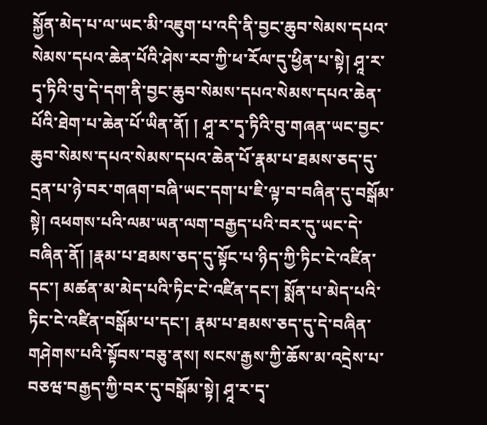སྐྱོན་མེད་པ་ལ་ཡང་མི་འཇུག་པ་འདི་ནི་བྱང་ཆུབ་སེམས་དཔའ་སེམས་དཔའ་ཆེན་པོའི་ཤེས་རབ་ཀྱི་ཕ་རོལ་དུ་ཕྱིན་པ་སྟེ། ཤཱ་ར་དྭ་ཏིའི་བུ་དེ་དག་ནི་བྱང་ཆུབ་སེམས་དཔའ་སེམས་དཔའ་ཆེན་པོའི་ཐེག་པ་ཆེན་པོ་ཡིན་ནོ། ། ཤཱ་ར་དྭ་ཏིའི་བུ་གཞན་ཡང་བྱང་ཆུབ་སེམས་དཔའ་སེམས་དཔའ་ཆེན་པོ་རྣམ་པ་ཐམས་ཅད་དུ་དྲན་པ་ཉེ་བར་གཞག་བཞི་ཡང་དག་པ་ཇི་ལྟ་བ་བཞིན་དུ་བསྒོམ་སྟེ། འཕགས་པའི་ལམ་ཡན་ལག་བརྒྱད་པའི་བར་དུ་ཡང་དེ་བཞིན་ནོ། །རྣམ་པ་ཐམས་ཅད་དུ་སྟོང་པ་ཉིད་ཀྱི་ཏིང་ངེ་འཛིན་དང་། མཚན་མ་མེད་པའི་ཏིང་ངེ་འཛིན་དང་། སྨོན་པ་མེད་པའི་ཏིང་ངེ་འཛིན་བསྒོམ་པ་དང་། རྣམ་པ་ཐམས་ཅད་དུ་དེ་བཞིན་གཤེགས་པའི་སྟོབས་བཅུ་ནས། སངས་རྒྱས་ཀྱི་ཆོས་མ་འདྲེས་པ་བཅཝ་བརྒྱད་ཀྱི་བར་དུ་བསྒོམ་སྟེ། ཤཱ་ར་དྭ་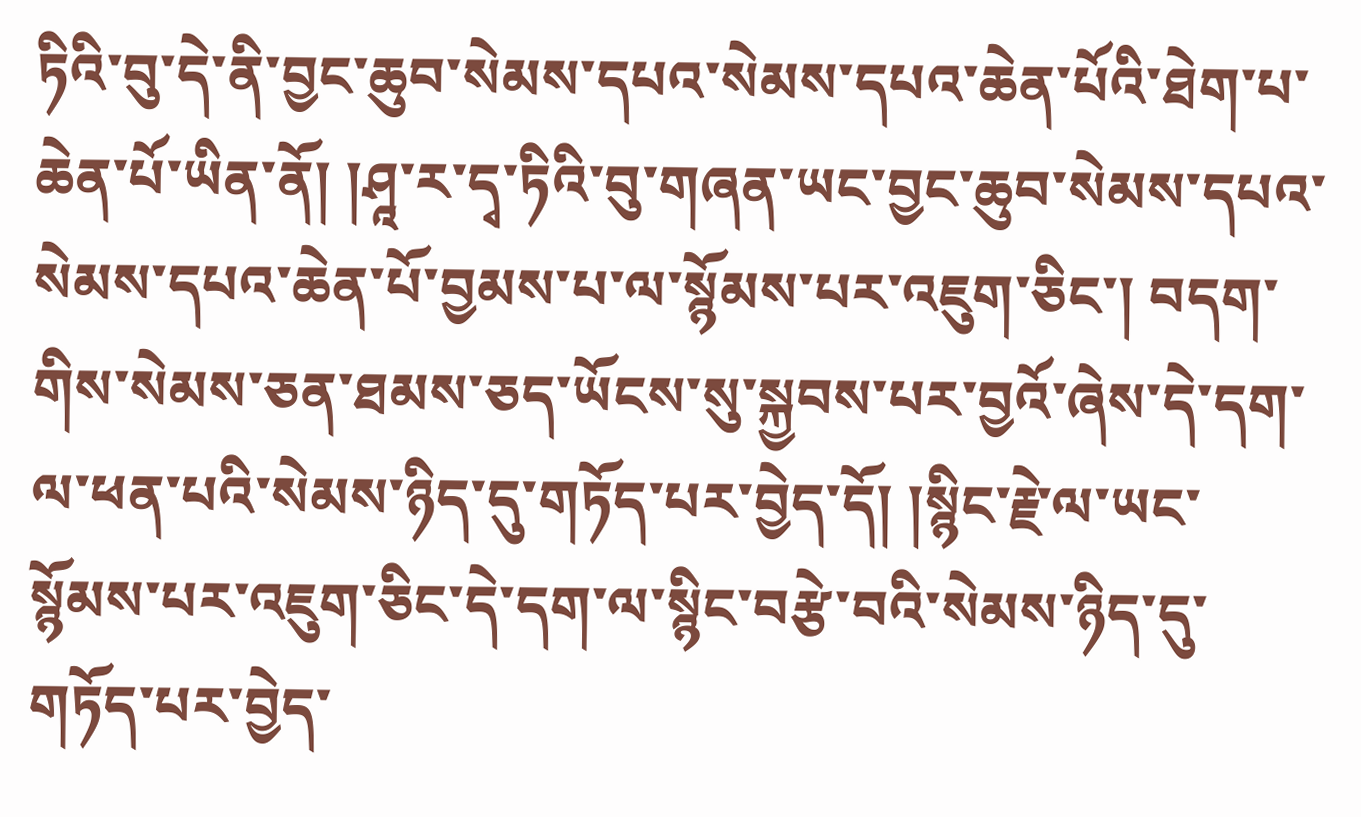ཏིའི་བུ་དེ་ནི་བྱང་ཆུབ་སེམས་དཔའ་སེམས་དཔའ་ཆེན་པོའི་ཐེག་པ་ཆེན་པོ་ཡིན་ནོ། །ཤཱ་ར་དྭ་ཏིའི་བུ་གཞན་ཡང་བྱང་ཆུབ་སེམས་དཔའ་སེམས་དཔའ་ཆེན་པོ་བྱམས་པ་ལ་སྙོམས་པར་འཇུག་ཅིང་། བདག་གིས་སེམས་ཅན་ཐམས་ཅད་ཡོངས་སུ་སྐྱབས་པར་བྱའོ་ཞེས་དེ་དག་ལ་ཕན་པའི་སེམས་ཉིད་དུ་གཏོད་པར་བྱེད་དོ། །སྙིང་རྗེ་ལ་ཡང་སྙོམས་པར་འཇུག་ཅིང་དེ་དག་ལ་སྙིང་བརྩེ་བའི་སེམས་ཉིད་དུ་གཏོད་པར་བྱེད་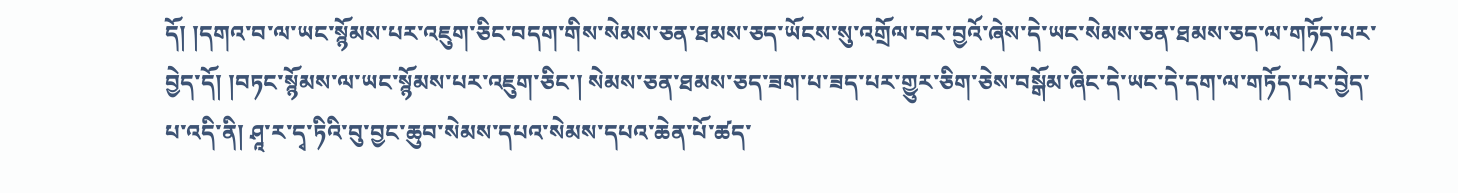དོ། །དགའ་བ་ལ་ཡང་སྙོམས་པར་འཇུག་ཅིང་བདག་གིས་སེམས་ཅན་ཐམས་ཅད་ཡོངས་སུ་འགྲོལ་བར་བྱའོ་ཞེས་དེ་ཡང་སེམས་ཅན་ཐམས་ཅད་ལ་གཏོད་པར་བྱེད་དོ། །བཏང་སྙོམས་ལ་ཡང་སྙོམས་པར་འཇུག་ཅིང་། སེམས་ཅན་ཐམས་ཅད་ཟག་པ་ཟད་པར་གྱུར་ཅིག་ཅེས་བསྒོམ་ཞིང་དེ་ཡང་དེ་དག་ལ་གཏོད་པར་བྱེད་པ་འདི་ནི། ཤཱ་ར་དྭ་ཏིའི་བུ་བྱང་ཆུབ་སེམས་དཔའ་སེམས་དཔའ་ཆེན་པོ་ཚད་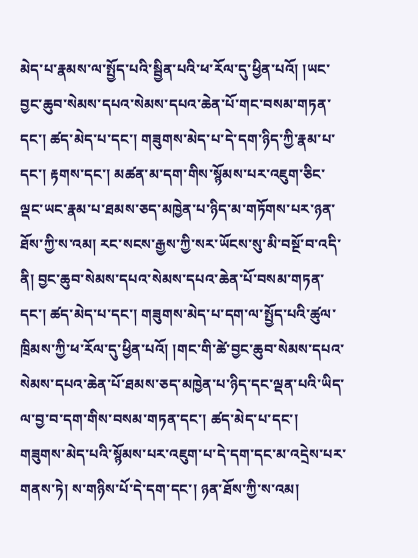མེད་པ་རྣམས་ལ་སྤྱོད་པའི་སྦྱིན་པའི་ཕ་རོལ་དུ་ཕྱིན་པའོ། །ཡང་བྱང་ཆུབ་སེམས་དཔའ་སེམས་དཔའ་ཆེན་པོ་གང་བསམ་གཏན་དང་། ཚད་མེད་པ་དང་། གཟུགས་མེད་པ་དེ་དག་ཉིད་ཀྱི་རྣམ་པ་དང་། རྟགས་དང་། མཚན་མ་དག་གིས་སྙོམས་པར་འཇུག་ཅིང་ལྡང་ཡང་རྣམ་པ་ཐམས་ཅད་མཁྱེན་པ་ཉིད་མ་གཏོགས་པར་ཉན་ཐོས་ཀྱི་ས་འམ། རང་སངས་རྒྱས་ཀྱི་སར་ཡོངས་སུ་མི་བསྔོ་བ་འདི་ནི། བྱང་ཆུབ་སེམས་དཔའ་སེམས་དཔའ་ཆེན་པོ་བསམ་གཏན་དང་། ཚད་མེད་པ་དང་། གཟུགས་མེད་པ་དག་ལ་སྤྱོད་པའི་ཚུལ་ཁྲིམས་ཀྱི་ཕ་རོལ་དུ་ཕྱིན་པའོ། །གང་གི་ཚེ་བྱང་ཆུབ་སེམས་དཔའ་སེམས་དཔའ་ཆེན་པོ་ཐམས་ཅད་མཁྱེན་པ་ཉིད་དང་ལྡན་པའི་ཡིད་ལ་བྱ་བ་དག་གིས་བསམ་གཏན་དང་། ཚད་མེད་པ་དང་། གཟུགས་མེད་པའི་སྙོམས་པར་འཇུག་པ་དེ་དག་དང་མ་འདྲེས་པར་གནས་ཏེ། ས་གཉིས་པོ་དེ་དག་དང་། ཉན་ཐོས་ཀྱི་ས་འམ།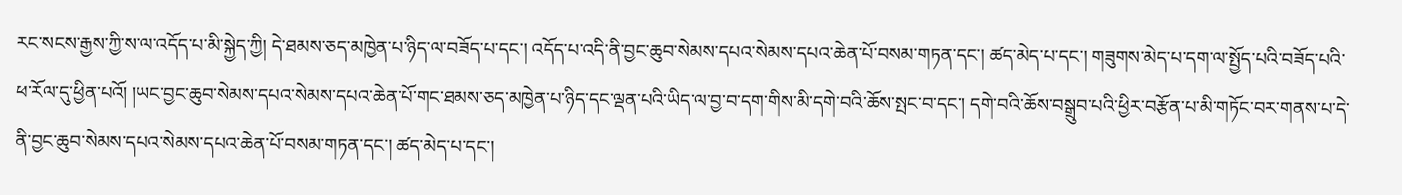རང་སངས་རྒྱས་ཀྱི་ས་ལ་འདོད་པ་མི་སྐྱེད་ཀྱི། དེ་ཐམས་ཅད་མཁྱེན་པ་ཉིད་ལ་བཟོད་པ་དང་། འདོད་པ་འདི་ནི་བྱང་ཆུབ་སེམས་དཔའ་སེམས་དཔའ་ཆེན་པོ་བསམ་གཏན་དང་། ཚད་མེད་པ་དང་། གཟུགས་མེད་པ་དག་ལ་སྤྱོད་པའི་བཟོད་པའི་ཕ་རོལ་དུ་ཕྱིན་པའོ། །ཡང་བྱང་ཆུབ་སེམས་དཔའ་སེམས་དཔའ་ཆེན་པོ་གང་ཐམས་ཅད་མཁྱེན་པ་ཉིད་དང་ལྡན་པའི་ཡིད་ལ་བྱ་བ་དག་གིས་མི་དགེ་བའི་ཆོས་སྤང་བ་དང་། དགེ་བའི་ཆོས་བསྒྲུབ་པའི་ཕྱིར་བརྩོན་པ་མི་གཏོང་བར་གནས་པ་དེ་ནི་བྱང་ཆུབ་སེམས་དཔའ་སེམས་དཔའ་ཆེན་པོ་བསམ་གཏན་དང་། ཚད་མེད་པ་དང་།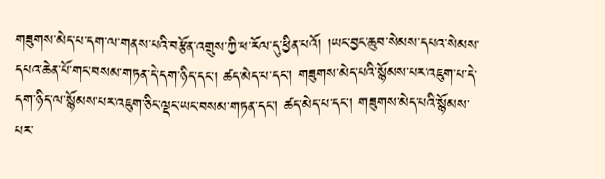གཟུགས་མེད་པ་དག་ལ་གནས་པའི་བརྩོན་འགྲུས་ཀྱི་ཕ་རོལ་དུ་ཕྱིན་པའོ། །ཡང་བྱང་ཆུབ་སེམས་དཔའ་སེམས་དཔའ་ཆེན་པོ་གང་བསམ་གཏན་དེ་དག་ཉིད་དང་། ཚད་མེད་པ་དང་། གཟུགས་མེད་པའི་སྙོམས་པར་འཇུག་པ་དེ་དག་ཉིད་ལ་སྙོམས་པར་འཇུག་ཅིང་ལྡང་ཡང་བསམ་གཏན་དང་། ཚད་མེད་པ་དང་། གཟུགས་མེད་པའི་སྙོམས་པར་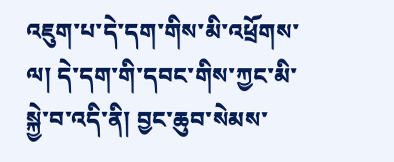འཇུག་པ་དེ་དག་གིས་མི་འཕྲོགས་ལ། དེ་དག་གི་དབང་གིས་ཀྱང་མི་སྐྱེ་བ་འདི་ནི། བྱང་ཆུབ་སེམས་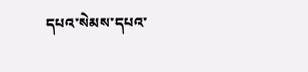དཔའ་སེམས་དཔའ་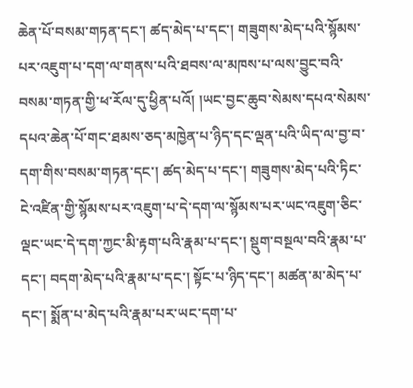ཆེན་པོ་བསམ་གཏན་དང་། ཚད་མེད་པ་དང་། གཟུགས་མེད་པའི་སྙོམས་པར་འཇུག་པ་དག་ལ་གནས་པའི་ཐབས་ལ་མཁས་པ་ལས་བྱུང་བའི་བསམ་གཏན་གྱི་ཕ་རོལ་དུ་ཕྱིན་པའོ། །ཡང་བྱང་ཆུབ་སེམས་དཔའ་སེམས་དཔའ་ཆེན་པོ་གང་ཐམས་ཅད་མཁྱེན་པ་ཉིད་དང་ལྡན་པའི་ཡིད་ལ་བྱ་བ་དག་གིས་བསམ་གཏན་དང་། ཚད་མེད་པ་དང་། གཟུགས་མེད་པའི་ཏིང་ངེ་འཛིན་གྱི་སྙོམས་པར་འཇུག་པ་དེ་དག་ལ་སྙོམས་པར་ཡང་འཇུག་ཅིང་ལྡང་ཡང་དེ་དག་ཀྱང་མི་རྟག་པའི་རྣམ་པ་དང་། སྡུག་བསྔལ་བའི་རྣམ་པ་དང་། བདག་མེད་པའི་རྣམ་པ་དང་། སྟོང་པ་ཉིད་དང་། མཚན་མ་མེད་པ་དང་། སྨོན་པ་མེད་པའི་རྣམ་པར་ཡང་དག་པ་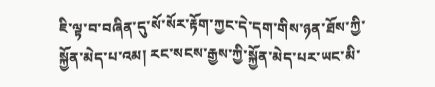ཇི་ལྟ་བ་བཞིན་དུ་སོ་སོར་རྟོག་ཀྱང་དེ་དག་གིས་ཉན་ཐོས་ཀྱི་སྐྱོན་མེད་པ་འམ། རང་སངས་རྒྱས་ཀྱི་སྐྱོན་མེད་པར་ཡང་མི་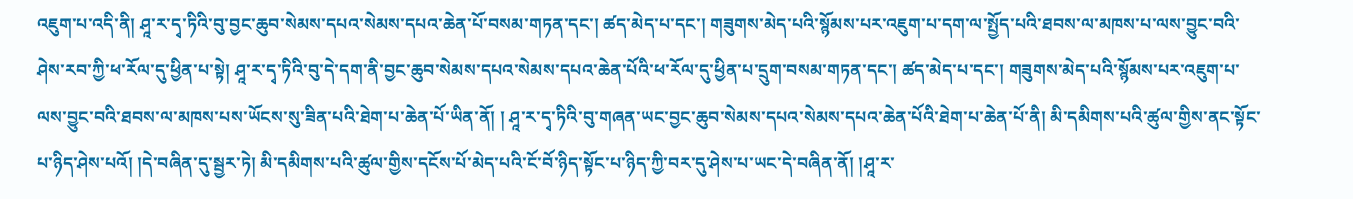འཇུག་པ་འདི་ནི། ཤཱ་ར་དྭ་ཏིའི་བུ་བྱང་ཆུབ་སེམས་དཔའ་སེམས་དཔའ་ཆེན་པོ་བསམ་གཏན་དང་། ཚད་མེད་པ་དང་། གཟུགས་མེད་པའི་སྙོམས་པར་འཇུག་པ་དག་ལ་སྤྱོད་པའི་ཐབས་ལ་མཁས་པ་ལས་བྱུང་བའི་ཤེས་རབ་ཀྱི་ཕ་རོལ་དུ་ཕྱིན་པ་སྟེ། ཤཱ་ར་དྭ་ཏིའི་བུ་དེ་དག་ནི་བྱང་ཆུབ་སེམས་དཔའ་སེམས་དཔའ་ཆེན་པོའི་ཕ་རོལ་དུ་ཕྱིན་པ་དྲུག་བསམ་གཏན་དང་། ཚད་མེད་པ་དང་། གཟུགས་མེད་པའི་སྙོམས་པར་འཇུག་པ་ལས་བྱུང་བའི་ཐབས་ལ་མཁས་པས་ཡོངས་སུ་ཟིན་པའི་ཐེག་པ་ཆེན་པོ་ཡིན་ནོ། ། ཤཱ་ར་དྭ་ཏིའི་བུ་གཞན་ཡང་བྱང་ཆུབ་སེམས་དཔའ་སེམས་དཔའ་ཆེན་པོའི་ཐེག་པ་ཆེན་པོ་ནི། མི་དམིགས་པའི་ཚུལ་གྱིས་ནང་སྟོང་པ་ཉིད་ཤེས་པའོ། །དེ་བཞིན་དུ་སྦྱར་ཏེ། མི་དམིགས་པའི་ཚུལ་གྱིས་དངོས་པོ་མེད་པའི་ངོ་བོ་ཉིད་སྟོང་པ་ཉིད་ཀྱི་བར་དུ་ཤེས་པ་ཡང་དེ་བཞིན་ནོ། །ཤཱ་ར་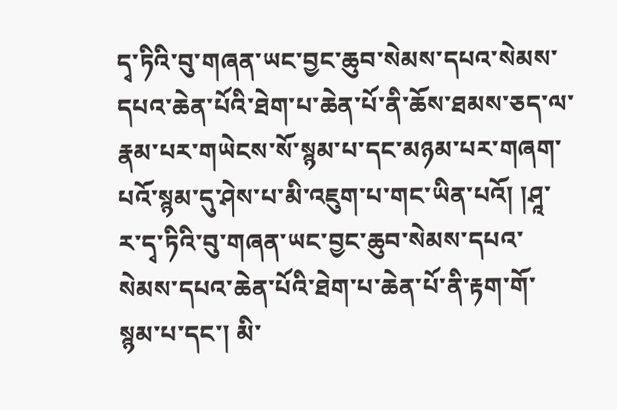དྭ་ཏིའི་བུ་གཞན་ཡང་བྱང་ཆུབ་སེམས་དཔའ་སེམས་དཔའ་ཆེན་པོའི་ཐེག་པ་ཆེན་པོ་ནི་ཆོས་ཐམས་ཅད་ལ་རྣམ་པར་གཡེངས་སོ་སྙམ་པ་དང་མཉམ་པར་གཞག་པའོ་སྙམ་དུ་ཤེས་པ་མི་འཇུག་པ་གང་ཡིན་པའོ། །ཤཱ་ར་དྭ་ཏིའི་བུ་གཞན་ཡང་བྱང་ཆུབ་སེམས་དཔའ་སེམས་དཔའ་ཆེན་པོའི་ཐེག་པ་ཆེན་པོ་ནི་རྟག་གོ་སྙམ་པ་དང་། མི་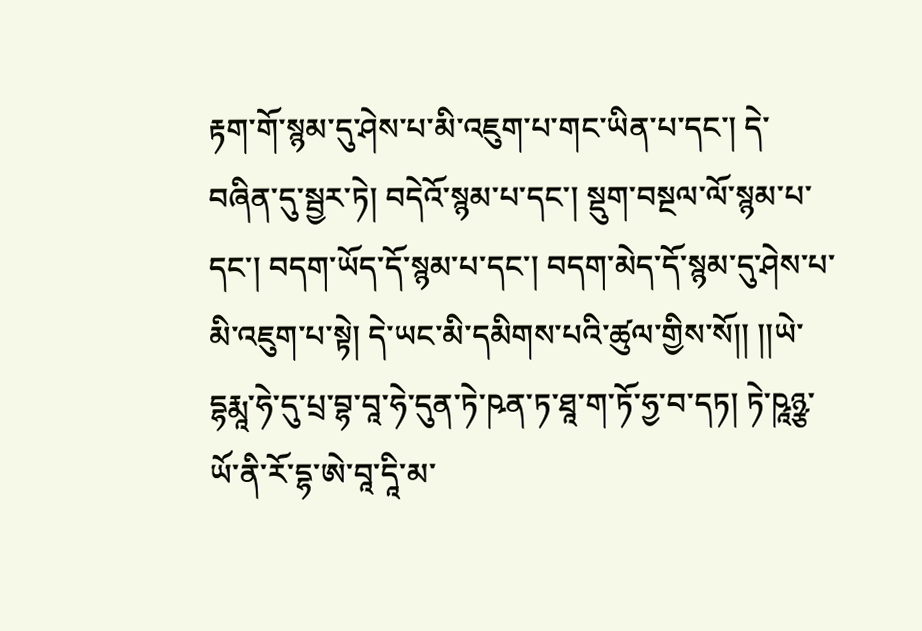རྟག་གོ་སྙམ་དུ་ཤེས་པ་མི་འཇུག་པ་གང་ཡིན་པ་དང་། དེ་བཞིན་དུ་སྦྱར་ཏེ། བདེའོ་སྙམ་པ་དང་། སྡུག་བསྔལ་ལོ་སྙམ་པ་དང་། བདག་ཡོད་དོ་སྙམ་པ་དང་། བདག་མེད་དོ་སྙམ་དུ་ཤེས་པ་མི་འཇུག་པ་སྟེ། དེ་ཡང་མི་དམིགས་པའི་ཚུལ་གྱིས་སོ།། །།ཡེ་དྷརྨཱ་ཧེ་དུ་པྲ་བྷ་བཱ་ཧེ་དུན་ཏེ་ཥན་ཏ་ཐཱ་ག་ཏོ་ཧྱ་བ་དཏ། ཏེ་ཥཱཉྩ་ཡོ་ནི་རོ་དྷ་ཨེ་བཱ་དཱི་མ་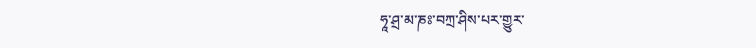ཧཱ་ཤྲ་མ་ཎཿ་བཀྲ་ཤིས་པར་གྱུར་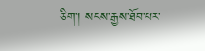ཅིག་། སངས་རྒྱས་ཐོབ་པར་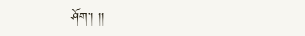ཤོག་། །།